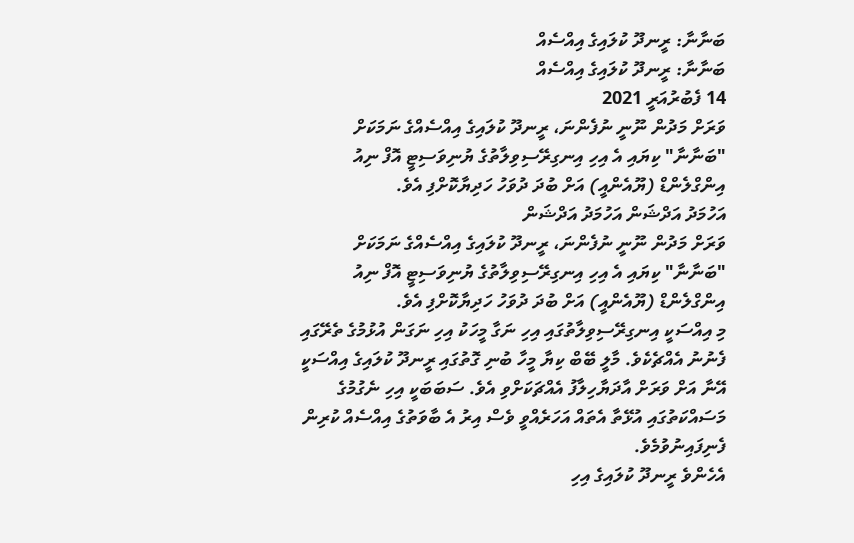ބަނާނާ: ރީނދޫ ކުލައިގެ އިއްސެއް
ބަނާނާ: ރީނދޫ ކުލައިގެ އިއްސެއް
14 ފެބުރުއަރީ 2021
ވަރަށް މަދުން ނޫނީ ނުފެންނަ، ރީނދޫ ކުލައިގެ އިއްސެއްގެ ނަމަކަށް "ބަނާނާ" ކިޔައި އެ އިހި އިނގިރޭސިވިލާތުގެ ޔުނިވަސިޓީ އޮފް ނިއު އިންގްލެންޑް (ޔޫއެންއީ) އަށް ބުދަ ދުވަހު ހަދިޔާކޮށްފި އެވެ.
އަހުމަދު އަދްޝަން އަހުމަދު އަދްޝަން
ވަރަށް މަދުން ނޫނީ ނުފެންނަ، ރީނދޫ ކުލައިގެ އިއްސެއްގެ ނަމަކަށް "ބަނާނާ" ކިޔައި އެ އިހި އިނގިރޭސިވިލާތުގެ ޔުނިވަސިޓީ އޮފް ނިއު އިންގްލެންޑް (ޔޫއެންއީ) އަށް ބުދަ ދުވަހު ހަދިޔާކޮށްފި އެވެ.
މި އިއްސަކީ އިނގިރޭސިވިލާތުގައި އިހި ނަގާ މީހަކު އިހި ނަގަން އުޅުމުގެ ތެރޭގައި ފެނުނު އެއްޗެކެވެ. މާލީ ބޭބް ކިޔާ މީހާ ބުނި ގޮތުގައި ރީނދޫ ކުލައިގެ އިއްސަކީ އޭނާ އަށް ވަރަށް އާދަޔާހިލާފު އެއްޗަކަށްވި އެވެ. ސަބަބަކީ އިހި ނެގުމުގެ މަސައްކަތުގައި އުޅޭތާ އެތައް އަހަރެއްވީ ވެސް އިރު އެ ބާވަތުގެ އިއްސެއް ކުރިން ފެނިފައިނުވުމެވެ.
އެހެންވެ ރީނދޫ ކުލައިގެ އިހި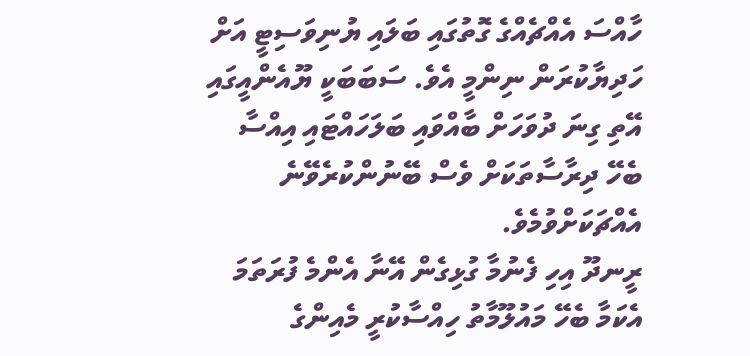ހާއްސަ އެއްޗެއްގެ ގޮތުގައި ބަލައި ޔުނިވަސިޓީ އަށް ހަދިޔާކުރަން ނިންމީ އެވެ. ސަބަބަކީ ޔޫއެންއީގައި އޭތި ގިނަ ދުވަހަށް ބާއްވައި ބަލަހައްޓައި އިއްސާ ބެހޭ ދިރާސާތަކަށް ވެސް ބޭނުންކުރެވޭނެ އެއްޗަކަށްވުމެވެ.
ރީނދޫ އިހި ފެނުމާ ގުޅިގެން އޭނާ އެންމެ ފުރަތަމަ އެކަމާ ބެހޭ މައުލޫމާތު ހިއްސާކުރީ މެއިންގެ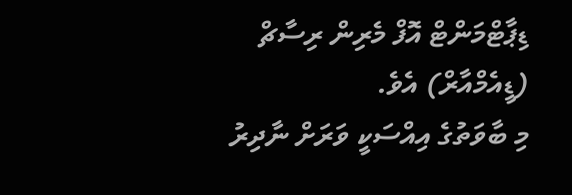ޑިޕާޓްމަންޓް އޮފް މެރިން ރިސާޗް (ޑީއެމްއާރް) އެވެ.
މި ބާވަތުގެ އިއްސަކީ ވަރަށް ނާދިރު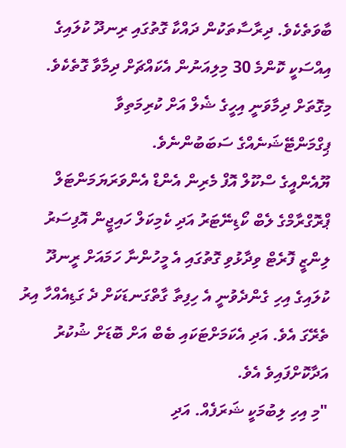ބާވަތެކެވެ. ދިރާސާތަކުން ދައްކާ ގޮތުގައި ރިނދޫ ކުލައިގެ އިއްސަކީ ކޮންމެ 30 މިލިއަނުން އެކައްޗަށް ދިމާވާ ގޮތެކެވެ. މިގޮތަށް ދިމާވަނީ އިހީގެ ޝެލް އަށް ކުރިމަތިވާ ޕިގްމަންޓޭޝަނެއްގެ ސަބަބުންނެވެ.
ޔޫއެންއީގެ ސްކޫލް އޮފް މެރިން އެންޑް އެންވަރަޔަމަންޓަލް ޕްރޮގްރާމްގެ ލެބް ކޯޑިނޭޓަރު އަދި ކެމިކަލް ހައިޖީން އޮފިސަރު ލިންޒީ ފޮރެޓް ވިދާޅުވި ގޮތުގައި އެ މީހުންނާ ހަމައަށް ރީނދޫ ކުލައިގެ އިހި ގެންދެވުނީ އެ ހިފިތާ ގާތްގަނޑަކަށް ދެ ގަޑިއެއްހާ އިރު ތެރޭގަ އެވެ. އަދި އެކަމަށްޓަކައި ބެބް އަށް ބޮޑަށް ޝުކުރު އަދާކޮށްފައިވެ އެވެ.
"މި އިހި ލިބުމަކީ ޝަރަފެއް. އަދި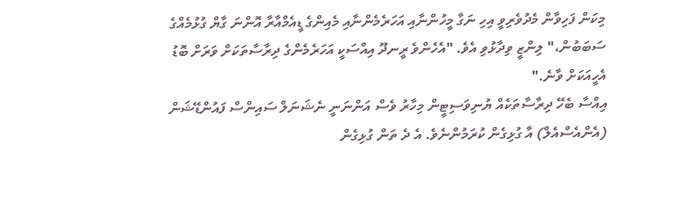މިކަން ފަހިވާން މެދުވެރިވީ އިހި ނަގާ މީހުންނާއި އަހަރެމެންނާއި މެއިންގެ ޑީއެމްއާރާ އޮންނަ ގާޔް ގުޅުމެއްގެ ސަބަބުން،" ލިންޒީ ވިދާޅުވި އެވެ. "އެހެންވެ ރީނދޫ އިއްސަކީ އަހަރެމެންގެ ދިރާސާތަކަށް ވަރަށް ބޮޑު އެހީއަކަށް ވާނެ."
އިއްސާ ބެހޭ ދިރާސާތަކެއް ޔުނިވަސިޓީން މިހާރު ވެސް އަންނަނީ ނެޝަނަލް ސައިންސް ފައުންޑޭޝަން (އެންއެސްއެލް) އާ ގުޅިގެން ކުރަމުންނެވެ. އެ ދެ ތަން ގުޅިގެން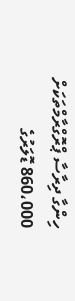ހިންގާ ދިރާސާ ޕްރޮގްރާމްތަކަށް 860،000 ޑޮލަރުގެ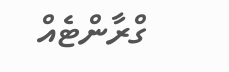ގްރާންޓެއް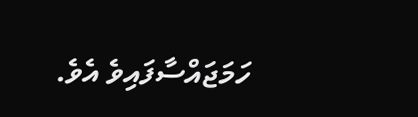ހަމަޖައްސާފައިވެ އެވެ.